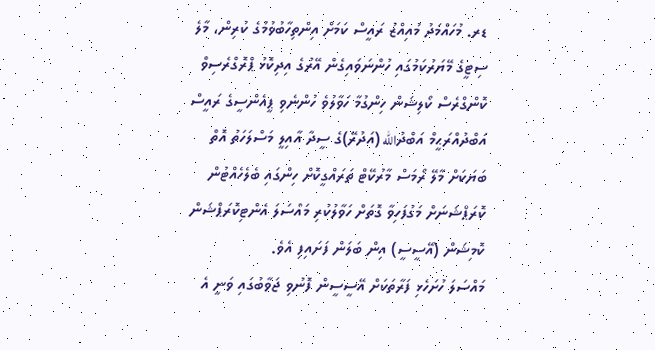ޑރ. މުހައްމަދު މުއިއްޒު ރައީސް ކަމަށް އިންތިހާބުވުމުގެ ކުރިން، މާލެ ސިޓީގެ މޭޔަރުކަމުގައި ހުންނަވައިގެން އޭރުގެ އިދިކޮޅު ޕްރޮގްރެސިވް ކޮންގްރެސް ކޯލިޝަން ހިންގުމާ ހަވާލުވެ ހުންނެވި ޕީއެންސީގެ ރައީސް އަބްދުއްރަޙީމް އަބްދުالله (އަދުރޭ)ގެ ސީދާ އާއިލީ މަސްލަހަތު އޮތް ބަޔަކަށް މާލޭ ރޯމަސް މާރުކޭޓް ތަރައްގީކޮށް ހިންގައި ބެލެހެއްޓުން ކޮރަޕްޝަނަށް މަގުފަހިވާ ގޮތަށް ހަވާލުކުރި މައްސަލަ އެންޓިކޮރަޕްޝަން ކޮމިޝަން (އޭސީސީ) އިން ބަލަން ފަށައިފި އެވެ.
މައްސަލަ ހުށަހެޅި ފަރާތަކަށް އޭސީސީން ފޮނުވި ޖަވާބުގައި ވަނީ އެ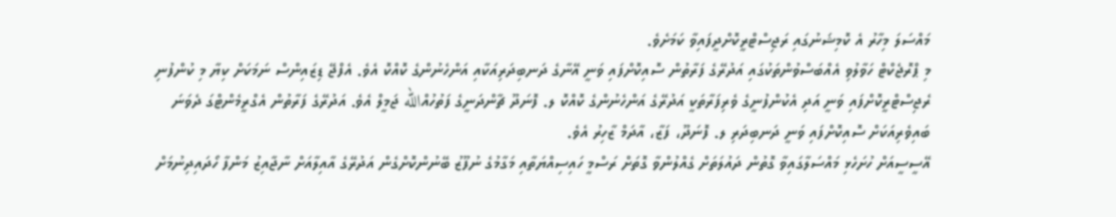މައްސަލަ މިހާރު އެ ކޮމިޝަނުގައި ރަޖިސްޓްރީކޮށްދީފައިވާ ކަމަށެވެ.
މި ޕްރޮޖެކްޓް ހަވާލުވި އެއްބަސްވުންތަކުގައި އަދުރޭގެ ފަރާތުން ސޮއިކޮށްފައި ވަނީ އޭނާގެ ދަނބިދަރިއަކާއި އަންހެނުންގެ ކޮއްކޮ އެވެ. އެފްޖޭ ޑިޒައިންސް ނަމަކަށް ކިޔާ މި ކުންފުނި ރެޖިސްޓްރީކޮށްފައި ވަނީ އަދި އެކުންފުނީގެ ވެރިފަރާތަކީ އަދުރޭގެ އަންހެނުންގެ ކޮއްކޮ ލ. ފޮނަދޫ ޗާންދަނީގެ ފަތުހުއްالله ޖަމީލް އެވެ. އަދުރޭގެ ފަރާތުން އެގްރީމެންޓްގަ ދެވަނަ ބައިވެރިއަކަށް ސޮއިކޮށްފައި ވަނީ ދަނބިދަރި ލ. ފޮނަދޫ، ފަޒާ، އާދަމް ޒާހިރު އެވެ.
އޭސީސީއަށް ހުށަހެޅި މައްސަލާގައިވާ ގޮތުން ދައުލަތަށް ގެއްލުންވާ ގޮތަށް ރަސްމީ ހައިސިއްޔަތާއި މަގާމުގެ ނުފޫޒު ބޭނުންކޮށްގެން އަދުރޭގެ އާއިލާއަށް ނާޖާއިޒު މަންފާ ހޯދައިދިނުމަށް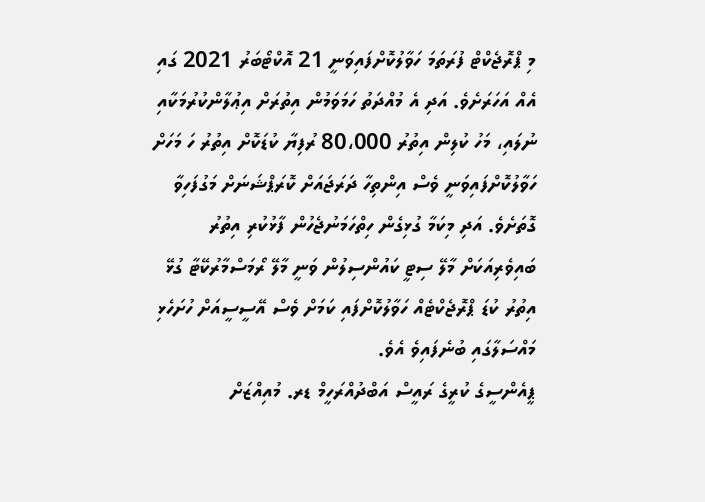މި ޕްރޮޖެކްޓް ފުރަތަމަ ހަވާލުކޮށްފައިވަނީ 21 އޮކްޓޯބަރު 2021 ގައި އެއް އަހަރަށެވެ. އަދި އެ މުއްދަތު ހަމަވަމުން އިތުރަށް އިޢުލާންކުރުމަކާއި ނުލައި، މަހު ކުލިން އިތުރު 80،000 ރުފިޔާ ކުޑަކޮށް އިތުރު ހަ މަހަށް ހަވާލުކޮށްފައިވަނީ ވެސް އިންތިހާ ދަރަޖައަށް ކޮރަޕްޝަނަށް މަގުފަހިވާ ގޮތަށެވެ. އަދި މިކަމާ ގުޅިގެން ހިތްހަމަނުޖެހުން ފާޅުކުރި އިތުރު ބައިވެރިއަކަށް މާލޭ ސިޓީ ކައުންސިލުން ވަނީ މާލޭ ރޯމަސްމާރުކޭޓާ ގުޅޭ އިތުރު ކުޑަ ޕްރޮޖެކްޓެއް ހަވާލުކޮށްފައި ކަމަށް ވެސް އޭސީސީއަށް ހުށަހެޅި މައްސަލާގައި ބުނެފައިވެ އެވެ.
ޕީއެންސީގެ ކުރީގެ ރައީސް އަބްދުއްރަހީމް ޑރ. މުއިއްޒަށް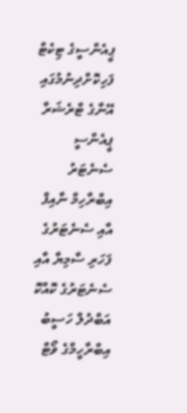ޕީއެންސީގެ ޓިކެޓް ފަހިކޮށްދިނުމުގައި އޭނާގެ ޓްރެޝަރާ ޕީއެންސީ ސެނެޓަރު އިބްރާހިމް ނާއިފް އާއި ސެނެޓަރުގެ ފަހަރި ސާމިޔާ އާއި ސެނެޓަރުގެ ކޮއްކޮ އަބްދުލް ހަސީބު އިބްރާހީމްގެ ވޯޓް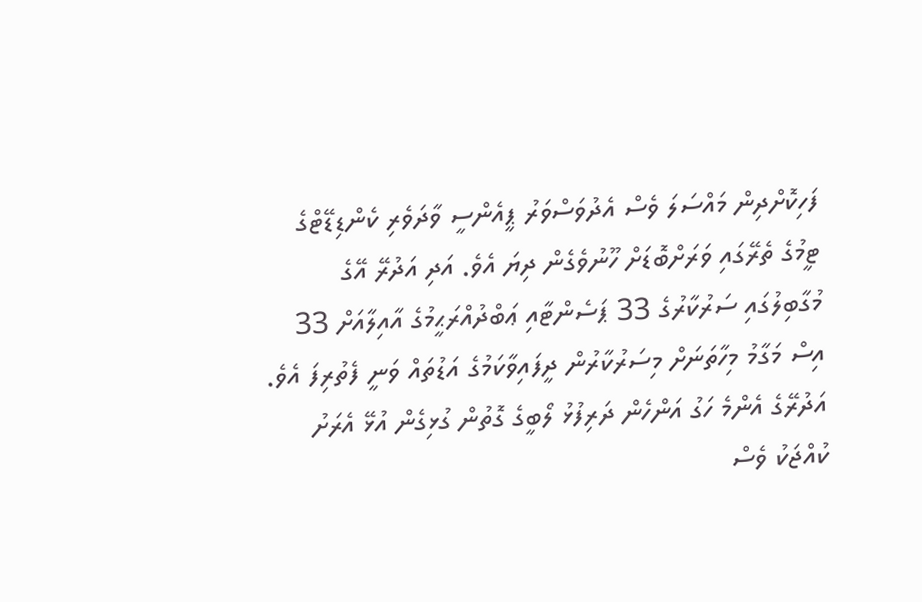ފަހިކޮށްދިން މައްސަލަ ވެސް އެދުވަސްވަރު ޕީއެންސީ ވާދަވެރި ކެންޑިޑޭޓްގެ ޓީމުގެ ތެރޭގައި ވަރަށްބޮޑަށް ހޫނުވެގެން ދިޔަ އެވެ. އަދި އަދުރޭ އޭގެ މުގާބިލުގައި ސަރުކާރުގެ 33 ޕަސެންޓާއި ޢަބްދުއްރަޙީމުގެ އާއިލާއަށް 33 އިސް މަގާމު މިހާތަނަށް މިސަރުކާރުން ދީފައިވާކަމުގެ އަޑުތައް ވަނީ ފެތުރިފަ އެވެ.
އަދުރޭގެ އެންމެ ހަގު އަންހެން ދަރިފުޅު ލޯބީގެ ގޮތުން ގުޅިގެން އުޅޭ އެރަށު ކުއްޖަކު ވެސް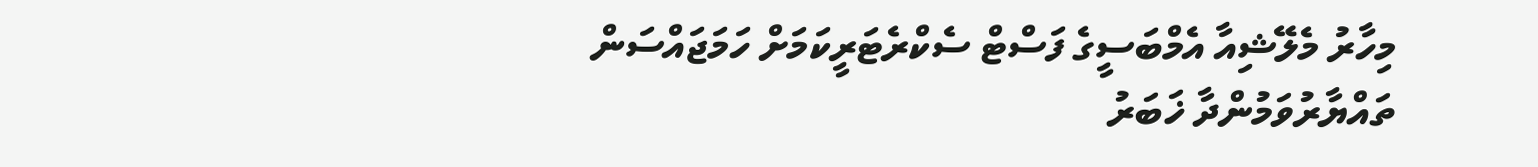މިހާރު މެލޭޝިއާ އެމްބަސީގެ ފަސްޓް ސެކްރެޓަރީކަމަށް ހަމަޖައްސަން ތައްޔާރުވަމުންދާ ޚަބަރު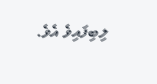ލިބިފައިވެ އެވެ.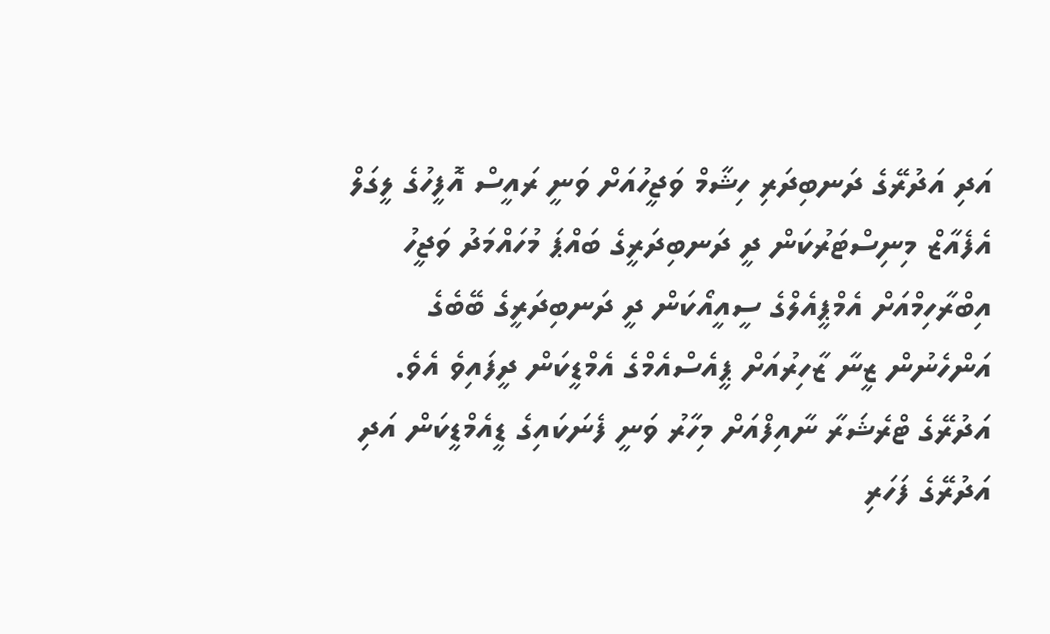އަދި އަދުރޭގެ ދަނބިދަރި ހިޝާމް ވަޖީހުއަށް ވަނީ ރައީސް އޮފީހުގެ ލީގަލް އެފެއާޒް މިނިސްޓަރުކަން ދީ ދަނބިދަރީގެ ބައްޕަ މުހައްމަދު ވަޖީހު އިބްރާހިމްއަށް އެމްޕީއެލްގެ ސީއީއޯކަން ދީ ދަނބިދަރީގެ ބޭބެގެ އަންހެނުން ޒީނާ ޒާހިރުއަށް ޕީއެސްއެމްގެ އެމްޑީކަން ދީފައިވެ އެވެ.
އަދުރޭގެ ޓްރެޝަރާ ނާއިފްއަށް މިހާރު ވަނީ ފެނަކައިގެ ޑީއެމްޑީކަން އަދި އަދުރޭގެ ފަހަރި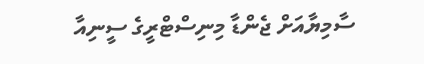ސާމިޔާއަށް ޖެންޑާ މިނިސްޓްރީގެ ސީނިއާ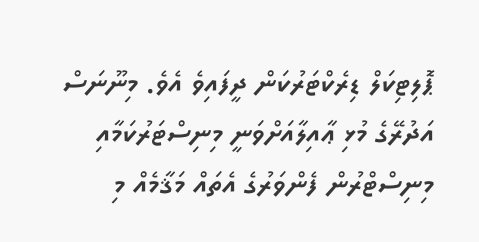ޕޮލިޓިކަލް ޑިރެކްޓަރުކަން ދީފައިވެ އެވެ. މިނޫނަސް އަދުރޭގެ މުޅި ޢާއިލާއަށްވަނީ މިނިސްޓަރުކަމާއި މިނިސްޓްރުން ފެންވަރުގެ އެތައް މަޤާމެއް މި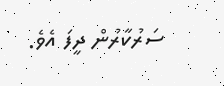ސަރުކާރުން ދީފަ އެވެ.